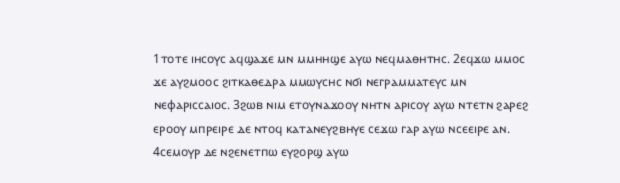1ⲧⲟⲧⲉ ⲓⲏⲥⲟⲩⲥ ⲁϥϣⲁϫⲉ ⲙⲛ ⲙⲙⲏⲏϣⲉ ⲁⲩⲱ ⲛⲉϥⲙⲁⲑⲏⲧⲏⲥ. 2ⲉϥϫⲱ ⲙⲙⲟⲥ ϫⲉ ⲁⲩϩⲙⲟⲟⲥ ϩⲓⲧⲕⲁⲑⲉⲇⲣⲁ ⲙⲙⲱⲩⲥⲏⲥ ⲛϭⲓ ⲛⲉⲅⲣⲁⲙⲙⲁⲧⲉⲩⲥ ⲙⲛ ⲛⲉⲫⲁⲣⲓⲥⲥⲁⲓⲟⲥ. 3ϩⲱⲃ ⲛⲓⲙ ⲉⲧⲟⲩⲛⲁϫⲟⲟⲩ ⲛⲏⲧⲛ ⲁⲣⲓⲥⲟⲩ ⲁⲩⲱ ⲛⲧⲉⲧⲛ ϩⲁⲣⲉϩ ⲉⲣⲟⲟⲩ ⲙⲡⲣⲉⲓⲣⲉ ⲇⲉ ⲛⲧⲟϥ ⲕⲁⲧⲁⲛⲉⲩϩⲃⲏⲩⲉ ⲥⲉϫⲱ ⲅⲁⲣ ⲁⲩⲱ ⲛⲥⲉⲉⲓⲣⲉ ⲁⲛ. 4ⲥⲉⲙⲟⲩⲣ ⲇⲉ ⲛϩⲉⲛⲉⲧⲡⲱ ⲉⲩϩⲟⲣϣ ⲁⲩⲱ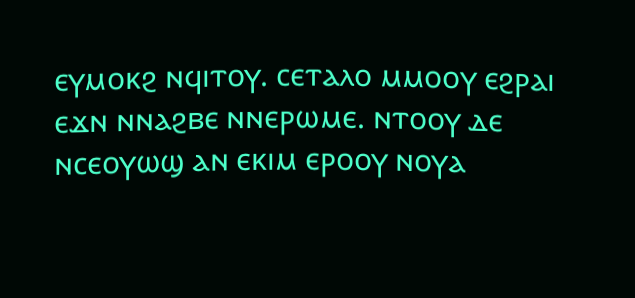ⲉⲩⲙⲟⲕϩ ⲛϥⲓⲧⲟⲩ. ⲥⲉⲧⲁⲗⲟ ⲙⲙⲟⲟⲩ ⲉϩⲣⲁⲓ ⲉϫⲛ ⲛⲛⲁϩⲃⲉ ⲛⲛⲉⲣⲱⲙⲉ. ⲛⲧⲟⲟⲩ ⲇⲉ ⲛⲥⲉⲟⲩⲱϣ ⲁⲛ ⲉⲕⲓⲙ ⲉⲣⲟⲟⲩ ⲛⲟⲩⲁ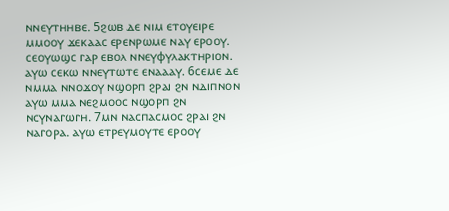ⲛⲛⲉⲩⲧⲏⲏⲃⲉ. 5ϩⲱⲃ ⲇⲉ ⲛⲓⲙ ⲉⲧⲟⲩⲉⲓⲣⲉ ⲙⲙⲟⲟⲩ ϫⲉⲕⲁⲁⲥ ⲉⲣⲉⲛⲣⲱⲙⲉ ⲛⲁⲩ ⲉⲣⲟⲟⲩ. ⲥⲉⲟⲩⲱϣⲥ ⲅⲁⲣ ⲉⲃⲟⲗ ⲛⲛⲉⲩⲫⲩⲗⲁⲕⲧⲏⲣⲓⲟⲛ. ⲁⲩⲱ ⲥⲉⲕⲱ ⲛⲛⲉⲩⲧⲱⲧⲉ ⲉⲛⲁⲁⲁⲩ. 6ⲥⲉⲙⲉ ⲇⲉ ⲛⲙⲙⲁ ⲛⲛⲟϫⲟⲩ ⲛϣⲟⲣⲡ ϩⲣⲁⲓ ϩⲛ ⲛⲇⲓⲡⲛⲟⲛ ⲁⲩⲱ ⲙⲙⲁ ⲛⲉϩⲙⲟⲟⲥ ⲛϣⲟⲣⲡ ϩⲛ ⲛⲥⲩⲛⲁⲅⲱⲅⲏ. 7ⲙⲛ ⲛⲁⲥⲡⲁⲥⲙⲟⲥ ϩⲣⲁⲓ ϩⲛ ⲛⲁⲅⲟⲣⲁ. ⲁⲩⲱ ⲉⲧⲣⲉⲩⲙⲟⲩⲧⲉ ⲉⲣⲟⲟⲩ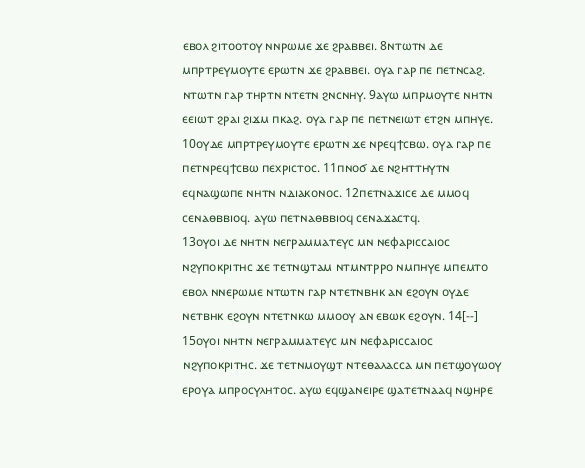ⲉⲃⲟⲗ ϩⲓⲧⲟⲟⲧⲟⲩ ⲛⲛⲣⲱⲙⲉ ϫⲉ ϩⲣⲁⲃⲃⲉⲓ. 8ⲛⲧⲱⲧⲛ ⲇⲉ ⲙⲡⲣⲧⲣⲉⲩⲙⲟⲩⲧⲉ ⲉⲣⲱⲧⲛ ϫⲉ ϩⲣⲁⲃⲃⲉⲓ. ⲟⲩⲁ ⲅⲁⲣ ⲡⲉ ⲡⲉⲧⲛⲥⲁϩ. ⲛⲧⲱⲧⲛ ⲅⲁⲣ ⲧⲏⲣⲧⲛ ⲛⲧⲉⲧⲛ ϩⲛⲥⲛⲏⲩ. 9ⲁⲩⲱ ⲙⲡⲣⲙⲟⲩⲧⲉ ⲛⲏⲧⲛ ⲉⲉⲓⲱⲧ ϩⲣⲁⲓ ϩⲓϫⲙ ⲡⲕⲁϩ. ⲟⲩⲁ ⲅⲁⲣ ⲡⲉ ⲡⲉⲧⲛⲉⲓⲱⲧ ⲉⲧϩⲛ ⲙⲡⲏⲩⲉ. 10ⲟⲩⲇⲉ ⲙⲡⲣⲧⲣⲉⲩⲙⲟⲩⲧⲉ ⲉⲣⲱⲧⲛ ϫⲉ ⲛⲣⲉϥϯⲥⲃⲱ. ⲟⲩⲁ ⲅⲁⲣ ⲡⲉ ⲡⲉⲧⲛⲣⲉϥϯⲥⲃⲱ ⲡⲉⲭⲣⲓⲥⲧⲟⲥ. 11ⲡⲛⲟϭ ⲇⲉ ⲛϩⲏⲧⲧⲏⲩⲧⲛ ⲉϥⲛⲁϣⲱⲡⲉ ⲛⲏⲧⲛ ⲛⲇⲓⲁⲕⲟⲛⲟⲥ. 12ⲡⲉⲧⲛⲁϫⲓⲥⲉ ⲇⲉ ⲙⲙⲟϥ ⲥⲉⲛⲁⲑⲃⲃⲓⲟϥ. ⲁⲩⲱ ⲡⲉⲧⲛⲁⲑⲃⲃⲓⲟϥ ⲥⲉⲛⲁϫⲁⲥⲧϥ.
13ⲟⲩⲟⲓ ⲇⲉ ⲛⲏⲧⲛ ⲛⲉⲅⲣⲁⲙⲙⲁⲧⲉⲩⲥ ⲙⲛ ⲛⲉⲫⲁⲣⲓⲥⲥⲁⲓⲟⲥ ⲛϩⲩⲡⲟⲕⲣⲓⲧⲏⲥ ϫⲉ ⲧⲉⲧⲛϣⲧⲁⲙ ⲛⲧⲙⲛⲧⲣⲣⲟ ⲛⲙⲡⲏⲩⲉ ⲙⲡⲉⲙⲧⲟ ⲉⲃⲟⲗ ⲛⲛⲉⲣⲱⲙⲉ ⲛⲧⲱⲧⲛ ⲅⲁⲣ ⲛⲧⲉⲧⲛⲃⲏⲕ ⲁⲛ ⲉϩⲟⲩⲛ ⲟⲩⲇⲉ ⲛⲉⲧⲃⲏⲕ ⲉϩⲟⲩⲛ ⲛⲧⲉⲧⲛⲕⲱ ⲙⲙⲟⲟⲩ ⲁⲛ ⲉⲃⲱⲕ ⲉϩⲟⲩⲛ. 14[--]
15ⲟⲩⲟⲓ ⲛⲏⲧⲛ ⲛⲉⲅⲣⲁⲙⲙⲁⲧⲉⲩⲥ ⲙⲛ ⲛⲉⲫⲁⲣⲓⲥⲥⲁⲓⲟⲥ ⲛϩⲩⲡⲟⲕⲣⲓⲧⲏⲥ. ϫⲉ ⲧⲉⲧⲛⲙⲟⲩϣⲧ ⲛⲧⲉⲑⲁⲗⲁⲥⲥⲁ ⲙⲛ ⲡⲉⲧϣⲟⲩⲱⲟⲩ ⲉⲣⲟⲩⲁ ⲙⲡⲣⲟⲥⲩⲗⲏⲧⲟⲥ. ⲁⲩⲱ ⲉϥϣⲁⲛⲉⲓⲣⲉ ϣⲁⲧⲉⲧⲛⲁⲁϥ ⲛϣⲏⲣⲉ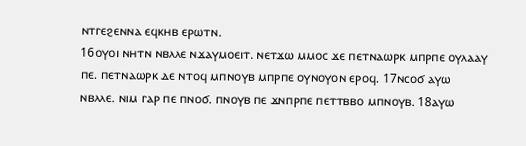ⲛⲧⲅⲉϩⲉⲛⲛⲁ ⲉϥⲕⲏⲃ ⲉⲣⲱⲧⲛ.
16ⲟⲩⲟⲓ ⲛⲏⲧⲛ ⲛⲃⲗⲗⲉ ⲛϫⲁⲩⲙⲟⲉⲓⲧ. ⲛⲉⲧϫⲱ ⲙⲙⲟⲥ ϫⲉ ⲡⲉⲧⲛⲁⲱⲣⲕ ⲙⲡⲣⲡⲉ ⲟⲩⲗⲁⲁⲩ ⲡⲉ. ⲡⲉⲧⲛⲁⲱⲣⲕ ⲇⲉ ⲛⲧⲟϥ ⲙⲡⲛⲟⲩⲃ ⲙⲡⲣⲡⲉ ⲟⲩⲛⲟⲩⲟⲛ ⲉⲣⲟϥ. 17ⲛⲥⲟϭ ⲁⲩⲱ ⲛⲃⲗⲗⲉ. ⲛⲓⲙ ⲅⲁⲣ ⲡⲉ ⲡⲛⲟϭ. ⲡⲛⲟⲩⲃ ⲡⲉ ϫⲛⲡⲣⲡⲉ ⲡⲉⲧⲧⲃⲃⲟ ⲙⲡⲛⲟⲩⲃ. 18ⲁⲩⲱ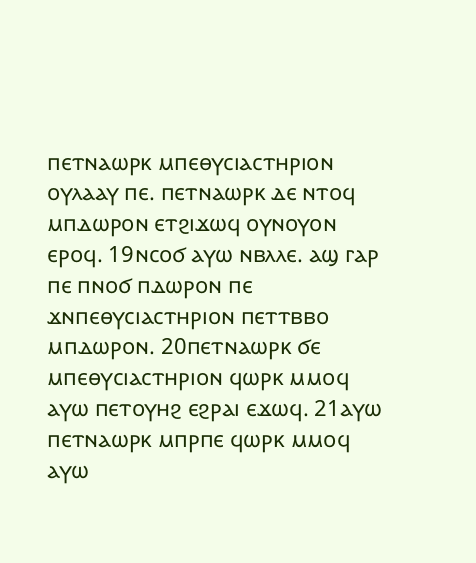ⲡⲉⲧⲛⲁⲱⲣⲕ ⲙⲡⲉⲑⲩⲥⲓⲁⲥⲧⲏⲣⲓⲟⲛ ⲟⲩⲗⲁⲁⲩ ⲡⲉ. ⲡⲉⲧⲛⲁⲱⲣⲕ ⲇⲉ ⲛⲧⲟϥ ⲙⲡⲇⲱⲣⲟⲛ ⲉⲧϩⲓϫⲱϥ ⲟⲩⲛⲟⲩⲟⲛ ⲉⲣⲟϥ. 19ⲛⲥⲟϭ ⲁⲩⲱ ⲛⲃⲗⲗⲉ. ⲁϣ ⲅⲁⲣ ⲡⲉ ⲡⲛⲟϭ ⲡⲇⲱⲣⲟⲛ ⲡⲉ ϫⲛⲡⲉⲑⲩⲥⲓⲁⲥⲧⲏⲣⲓⲟⲛ ⲡⲉⲧⲧⲃⲃⲟ ⲙⲡⲇⲱⲣⲟⲛ. 20ⲡⲉⲧⲛⲁⲱⲣⲕ ϭⲉ ⲙⲡⲉⲑⲩⲥⲓⲁⲥⲧⲏⲣⲓⲟⲛ ϥⲱⲣⲕ ⲙⲙⲟϥ ⲁⲩⲱ ⲡⲉⲧⲟⲩⲏϩ ⲉϩⲣⲁⲓ ⲉϫⲱϥ. 21ⲁⲩⲱ ⲡⲉⲧⲛⲁⲱⲣⲕ ⲙⲡⲣⲡⲉ ϥⲱⲣⲕ ⲙⲙⲟϥ ⲁⲩⲱ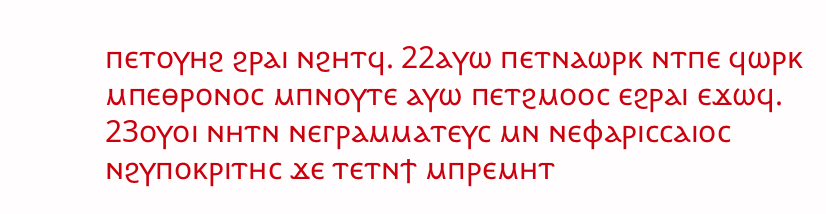ⲡⲉⲧⲟⲩⲏϩ ϩⲣⲁⲓ ⲛϩⲏⲧϥ. 22ⲁⲩⲱ ⲡⲉⲧⲛⲁⲱⲣⲕ ⲛⲧⲡⲉ ϥⲱⲣⲕ ⲙⲡⲉⲑⲣⲟⲛⲟⲥ ⲙⲡⲛⲟⲩⲧⲉ ⲁⲩⲱ ⲡⲉⲧϩⲙⲟⲟⲥ ⲉϩⲣⲁⲓ ⲉϫⲱϥ.
23ⲟⲩⲟⲓ ⲛⲏⲧⲛ ⲛⲉⲅⲣⲁⲙⲙⲁⲧⲉⲩⲥ ⲙⲛ ⲛⲉⲫⲁⲣⲓⲥⲥⲁⲓⲟⲥ ⲛϩⲩⲡⲟⲕⲣⲓⲧⲏⲥ ϫⲉ ⲧⲉⲧⲛϯ ⲙⲡⲣⲉⲙⲏⲧ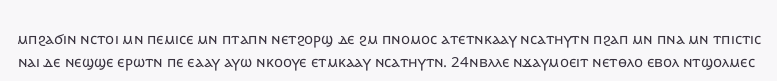ⲙⲡϩⲁϭⲓⲛ ⲛⲥⲧⲟⲓ ⲙⲛ ⲡⲉⲙⲓⲥⲉ ⲙⲛ ⲡⲧⲁⲡⲛ ⲛⲉⲧϩⲟⲣϣ ⲇⲉ ϩⲙ ⲡⲛⲟⲙⲟⲥ ⲁⲧⲉⲧⲛⲕⲁⲁⲩ ⲛⲥⲁⲧⲏⲩⲧⲛ ⲡϩⲁⲡ ⲙⲛ ⲡⲛⲁ ⲙⲛ ⲧⲡⲓⲥⲧⲓⲥ ⲛⲁⲓ ⲇⲉ ⲛⲉϣϣⲉ ⲉⲣⲱⲧⲛ ⲡⲉ ⲉⲁⲁⲩ ⲁⲩⲱ ⲛⲕⲟⲟⲩⲉ ⲉⲧⲙⲕⲁⲁⲩ ⲛⲥⲁⲧⲏⲩⲧⲛ. 24ⲛⲃⲗⲗⲉ ⲛϫⲁⲩⲙⲟⲉⲓⲧ ⲛⲉⲧⲑⲗⲟ ⲉⲃⲟⲗ ⲛⲧϣⲟⲗⲙⲉⲥ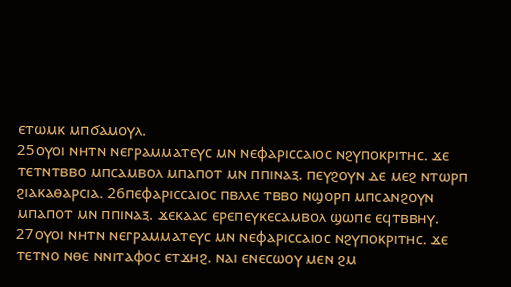ⲉⲧⲱⲙⲕ ⲙⲡϭⲁⲙⲟⲩⲗ.
25ⲟⲩⲟⲓ ⲛⲏⲧⲛ ⲛⲉⲅⲣⲁⲙⲙⲁⲧⲉⲩⲥ ⲙⲛ ⲛⲉⲫⲁⲣⲓⲥⲥⲁⲓⲟⲥ ⲛϩⲩⲡⲟⲕⲣⲓⲧⲏⲥ. ϫⲉ ⲧⲉⲧⲛⲧⲃⲃⲟ ⲙⲡⲥⲁⲙⲃⲟⲗ ⲙⲡⲁⲡⲟⲧ ⲙⲛ ⲡⲡⲓⲛⲁⲝ. ⲡⲉⲩϩⲟⲩⲛ ⲇⲉ ⲙⲉϩ ⲛⲧⲱⲣⲡ ϩⲓⲁⲕⲁⲑⲁⲣⲥⲓⲁ. 26ⲡⲉⲫⲁⲣⲓⲥⲥⲁⲓⲟⲥ ⲡⲃⲗⲗⲉ ⲧⲃⲃⲟ ⲛϣⲟⲣⲡ ⲙⲡⲥⲁⲛϩⲟⲩⲛ ⲙⲡⲁⲡⲟⲧ ⲙⲛ ⲡⲡⲓⲛⲁⲝ. ϫⲉⲕⲁⲁⲥ ⲉⲣⲉⲡⲉⲩⲕⲉⲥⲁⲙⲃⲟⲗ ϣⲱⲡⲉ ⲉϥⲧⲃⲃⲏⲩ.
27ⲟⲩⲟⲓ ⲛⲏⲧⲛ ⲛⲉⲅⲣⲁⲙⲙⲁⲧⲉⲩⲥ ⲙⲛ ⲛⲉⲫⲁⲣⲓⲥⲥⲁⲓⲟⲥ ⲛϩⲩⲡⲟⲕⲣⲓⲧⲏⲥ. ϫⲉ ⲧⲉⲧⲛⲟ ⲛⲑⲉ ⲛⲛⲓⲧⲁⲫⲟⲥ ⲉⲧϫⲏϩ. ⲛⲁⲓ ⲉⲛⲉⲥⲱⲟⲩ ⲙⲉⲛ ϩⲙ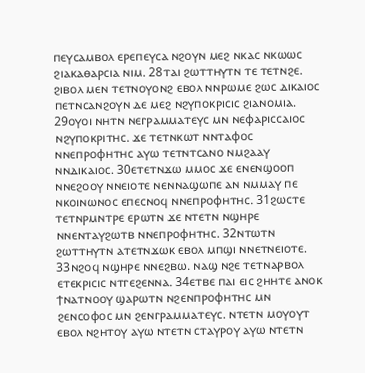ⲡⲉⲩⲥⲁⲙⲃⲟⲗ ⲉⲣⲉⲡⲉⲩⲥⲁ ⲛϩⲟⲩⲛ ⲙⲉϩ ⲛⲕⲁⲥ ⲛⲕⲱⲱⲥ ϩⲓⲁⲕⲁⲑⲁⲣⲥⲓⲁ ⲛⲓⲙ. 28ⲧⲁⲓ ϩⲱⲧⲧⲏⲩⲧⲛ ⲧⲉ ⲧⲉⲧⲛϩⲉ. ϩⲓⲃⲟⲗ ⲙⲉⲛ ⲧⲉⲧⲛⲟⲩⲟⲛϩ ⲉⲃⲟⲗ ⲛⲛⲣⲱⲙⲉ ϩⲱⲥ ⲇⲓⲕⲁⲓⲟⲥ ⲡⲉⲧⲛⲥⲁⲛϩⲟⲩⲛ ⲇⲉ ⲙⲉϩ ⲛϩⲩⲡⲟⲕⲣⲓⲥⲓⲥ ϩⲓⲁⲛⲟⲙⲓⲁ.
29ⲟⲩⲟⲓ ⲛⲏⲧⲛ ⲛⲉⲅⲣⲁⲙⲙⲁⲧⲉⲩⲥ ⲙⲛ ⲛⲉⲫⲁⲣⲓⲥⲥⲁⲓⲟⲥ ⲛϩⲩⲡⲟⲕⲣⲓⲧⲏⲥ. ϫⲉ ⲧⲉⲧⲛⲕⲱⲧ ⲛⲛⲧⲁⲫⲟⲥ ⲛⲛⲉⲡⲣⲟⲫⲏⲧⲏⲥ ⲁⲩⲱ ⲧⲉⲧⲛⲧⲥⲁⲛⲟ ⲛⲙϩⲁⲁⲩ ⲛⲛⲇⲓⲕⲁⲓⲟⲥ. 30ⲉⲧⲉⲧⲛϫⲱ ⲙⲙⲟⲥ ϫⲉ ⲉⲛⲉⲛϣⲟⲟⲡ ⲛⲛⲉϩⲟⲟⲩ ⲛⲛⲉⲓⲟⲧⲉ ⲛⲉⲛⲛⲁϣⲱⲡⲉ ⲁⲛ ⲛⲙⲙⲁⲩ ⲡⲉ ⲛⲕⲟⲓⲛⲱⲛⲟⲥ ⲉⲡⲉⲥⲛⲟϥ ⲛⲛⲉⲡⲣⲟⲫⲏⲧⲏⲥ. 31ϩⲱⲥⲧⲉ ⲧⲉⲧⲛⲣⲙⲛⲧⲣⲉ ⲉⲣⲱⲧⲛ ϫⲉ ⲛⲧⲉⲧⲛ ⲛϣⲏⲣⲉ ⲛⲛⲉⲛⲧⲁⲩϩⲱⲧⲃ ⲛⲛⲉⲡⲣⲟⲫⲏⲧⲏⲥ. 32ⲛⲧⲱⲧⲛ ϩⲱⲧⲧⲏⲩⲧⲛ ⲁⲧⲉⲧⲛϫⲱⲕ ⲉⲃⲟⲗ ⲙⲡϣⲓ ⲛⲛⲉⲧⲛⲉⲓⲟⲧⲉ. 33ⲛϩⲟϥ ⲛϣⲏⲣⲉ ⲛⲛⲉϩⲃⲱ. ⲛⲁϣ ⲛϩⲉ ⲧⲉⲧⲛⲁⲣⲃⲟⲗ ⲉⲧⲉⲕⲣⲓⲥⲓⲥ ⲛⲧⲅⲉϩⲉⲛⲛⲁ. 34ⲉⲧⲃⲉ ⲡⲁⲓ ⲉⲓⲥ ϩⲏⲏⲧⲉ ⲁⲛⲟⲕ ϯⲛⲁⲧⲛⲟⲟⲩ ϣⲁⲣⲱⲧⲛ ⲛϩⲉⲛⲡⲣⲟⲫⲏⲧⲏⲥ ⲙⲛ ϩⲉⲛⲥⲟⲫⲟⲥ ⲙⲛ ϩⲉⲛⲅⲣⲁⲙⲙⲁⲧⲉⲩⲥ. ⲛⲧⲉⲧⲛ ⲙⲟⲩⲟⲩⲧ ⲉⲃⲟⲗ ⲛϩⲏⲧⲟⲩ ⲁⲩⲱ ⲛⲧⲉⲧⲛ ⲥⲧⲁⲩⲣⲟⲩ ⲁⲩⲱ ⲛⲧⲉⲧⲛ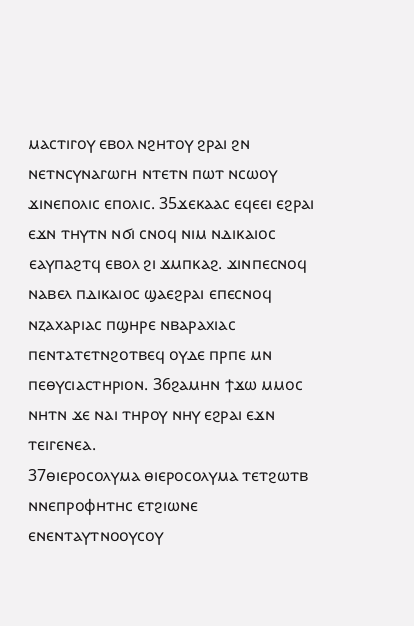ⲙⲁⲥⲧⲓⲅⲟⲩ ⲉⲃⲟⲗ ⲛϩⲏⲧⲟⲩ ϩⲣⲁⲓ ϩⲛ ⲛⲉⲧⲛⲥⲩⲛⲁⲅⲱⲅⲏ ⲛⲧⲉⲧⲛ ⲡⲱⲧ ⲛⲥⲱⲟⲩ ϫⲓⲛⲉⲡⲟⲗⲓⲥ ⲉⲡⲟⲗⲓⲥ. 35ϫⲉⲕⲁⲁⲥ ⲉϥⲉⲉⲓ ⲉϩⲣⲁⲓ ⲉϫⲛ ⲧⲏⲩⲧⲛ ⲛϭⲓ ⲥⲛⲟϥ ⲛⲓⲙ ⲛⲇⲓⲕⲁⲓⲟⲥ ⲉⲁⲩⲡⲁϩⲧϥ ⲉⲃⲟⲗ ϩⲓ ϫⲙⲡⲕⲁϩ. ϫⲓⲛⲡⲉⲥⲛⲟϥ ⲛⲁⲃⲉⲗ ⲡⲇⲓⲕⲁⲓⲟⲥ ϣⲁⲉϩⲣⲁⲓ ⲉⲡⲉⲥⲛⲟϥ ⲛⲍⲁⲭⲁⲣⲓⲁⲥ ⲡϣⲏⲣⲉ ⲛⲃⲁⲣⲁⲭⲓⲁⲥ ⲡⲉⲛⲧⲁⲧⲉⲧⲛϩⲟⲧⲃⲉϥ ⲟⲩⲇⲉ ⲡⲣⲡⲉ ⲙⲛ ⲡⲉⲑⲩⲥⲓⲁⲥⲧⲏⲣⲓⲟⲛ. 36ϩⲁⲙⲏⲛ ϯϫⲱ ⲙⲙⲟⲥ ⲛⲏⲧⲛ ϫⲉ ⲛⲁⲓ ⲧⲏⲣⲟⲩ ⲛⲏⲩ ⲉϩⲣⲁⲓ ⲉϫⲛ ⲧⲉⲓⲅⲉⲛⲉⲁ.
37ⲑⲓⲉⲣⲟⲥⲟⲗⲩⲙⲁ ⲑⲓⲉⲣⲟⲥⲟⲗⲩⲙⲁ ⲧⲉⲧϩⲱⲧⲃ ⲛⲛⲉⲡⲣⲟⲫⲏⲧⲏⲥ ⲉⲧϩⲓⲱⲛⲉ ⲉⲛⲉⲛⲧⲁⲩⲧⲛⲟⲟⲩⲥⲟⲩ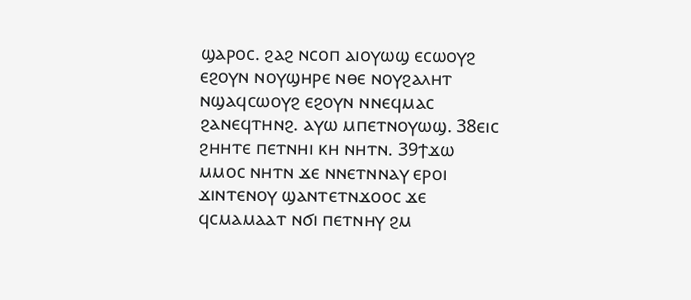ϣⲁⲣⲟⲥ. ϩⲁϩ ⲛⲥⲟⲡ ⲁⲓⲟⲩⲱϣ ⲉⲥⲱⲟⲩϩ ⲉϩⲟⲩⲛ ⲛⲟⲩϣⲏⲣⲉ ⲛⲑⲉ ⲛⲟⲩϩⲁⲗⲏⲧ ⲛϣⲁϥⲥⲱⲟⲩϩ ⲉϩⲟⲩⲛ ⲛⲛⲉϥⲙⲁⲥ ϩⲁⲛⲉϥⲧⲏⲛϩ. ⲁⲩⲱ ⲙⲡⲉⲧⲛⲟⲩⲱϣ. 38ⲉⲓⲥ ϩⲏⲏⲧⲉ ⲡⲉⲧⲛⲏⲓ ⲕⲏ ⲛⲏⲧⲛ. 39ϯϫⲱ ⲙⲙⲟⲥ ⲛⲏⲧⲛ ϫⲉ ⲛⲛⲉⲧⲛⲛⲁⲩ ⲉⲣⲟⲓ ϫⲓⲛⲧⲉⲛⲟⲩ ϣⲁⲛⲧⲉⲧⲛϫⲟⲟⲥ ϫⲉ ϥⲥⲙⲁⲙⲁⲁⲧ ⲛϭⲓ ⲡⲉⲧⲛⲏⲩ ϩⲙ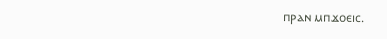ⲡⲣⲁⲛ ⲙⲡϫⲟⲉⲓⲥ.